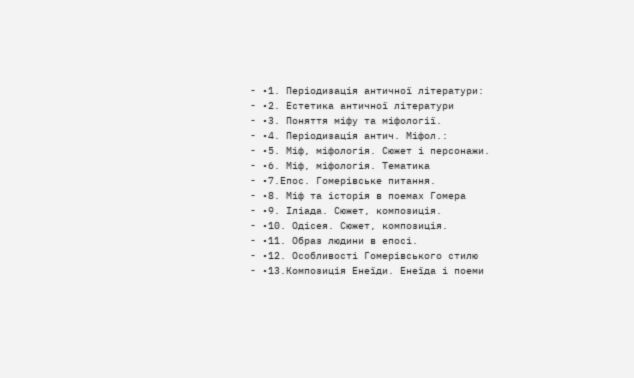- •1. Періодизація античної літератури:
- •2. Естетика античної літератури
- •3. Поняття міфу та міфології.
- •4. Періодизація антич. Міфол.:
- •5. Міф, міфологія. Сюжет і персонажи.
- •6. Міф, міфологія. Тематика
- •7.Епос. Гомерівське питання.
- •8. Міф та історія в поемах Гомера
- •9. Іліада. Сюжет, композиція.
- •10. Одісея. Сюжет, композиція.
- •11. Образ людини в епосі.
- •12. Особливості Гомерівського стилю
- •13.Композиція Енеїди. Енеїда і поеми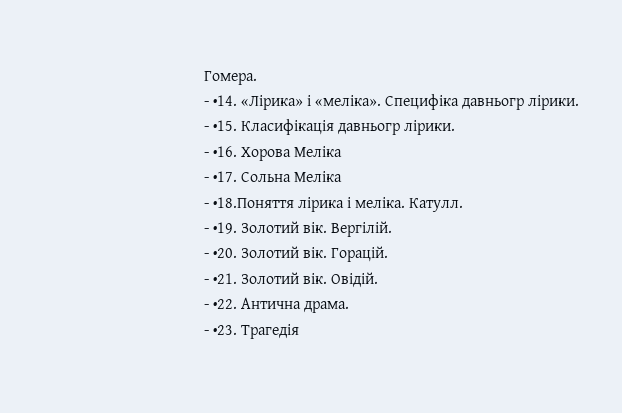Гомера.
- •14. «Лірика» і «меліка». Специфіка давньогр лірики.
- •15. Класифікація давньогр лірики.
- •16. Хорова Меліка
- •17. Сольна Меліка
- •18.Поняття лірика і меліка. Катулл.
- •19. Золотий вік. Вергілій.
- •20. Золотий вік. Горацій.
- •21. Золотий вік. Овідій.
- •22. Антична драма.
- •23. Трагедія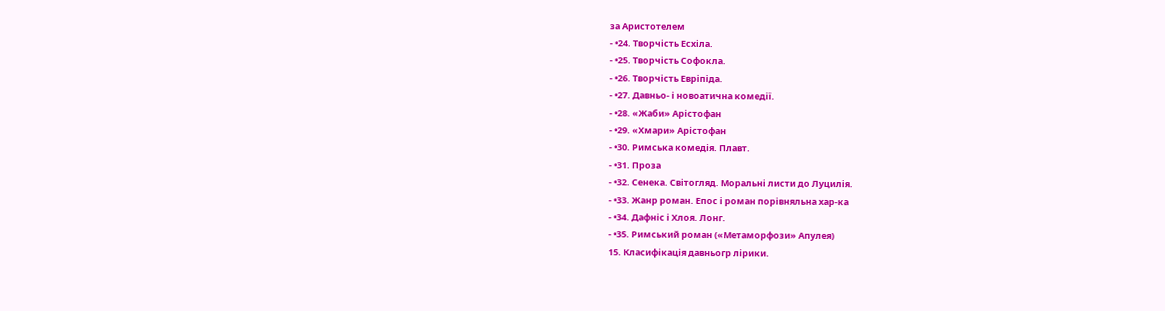за Аристотелем
- •24. Творчість Есхіла.
- •25. Творчість Софокла.
- •26. Творчість Евріпіда.
- •27. Давньо- і новоатична комедії.
- •28. «Жаби» Арістофан
- •29. «Хмари» Арістофан
- •30. Римська комедія. Плавт.
- •31. Проза
- •32. Сенека. Світогляд. Моральні листи до Луцилія.
- •33. Жанр роман. Епос і роман порівняльна хар-ка
- •34. Дафніс і Хлоя. Лонг.
- •35. Римський роман («Метаморфози» Апулея)
15. Класифікація давньогр лірики.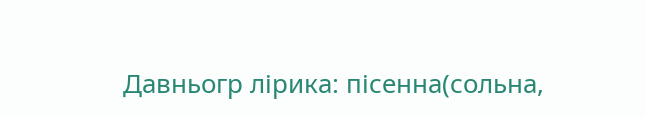Давньогр лірика: пісенна(сольна,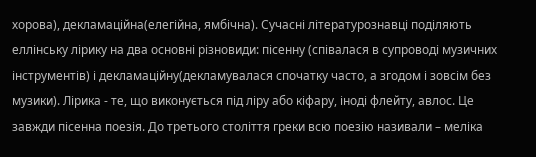хорова), декламаційна(елегійна, ямбічна). Сучасні літературознавці поділяють еллінську лірику на два основні різновиди: пісенну (співалася в супроводі музичних інструментів) і декламаційну(декламувалася спочатку часто, а згодом і зовсім без музики). Лірика - те, що виконується під ліру або кіфару, іноді флейту, авлос. Це завжди пісенна поезія. До третього століття греки всю поезію називали – меліка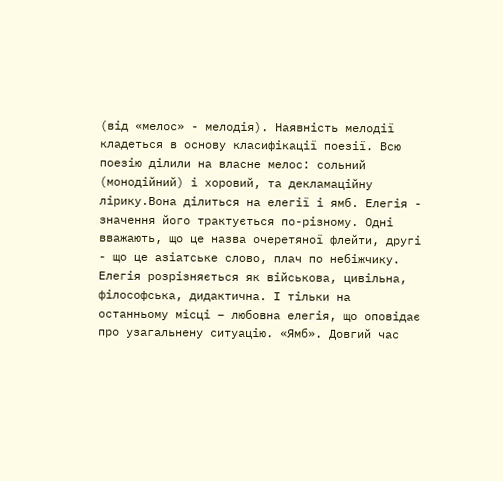(від «мелос» - мелодія). Наявність мелодії кладеться в основу класифікації поезії. Всю поезію ділили на власне мелос: сольний (монодійний) і хоровий, та декламаційну лірику.Вона ділиться на елегії і ямб. Елегія - значення його трактується по-різному. Одні вважають, що це назва очеретяної флейти, другі - що це азіатське слово, плач по небіжчику. Елегія розрізняється як військова, цивільна, філософська, дидактична. І тільки на останньому місці – любовна елегія, що оповідає про узагальнену ситуацію. «Ямб». Довгий час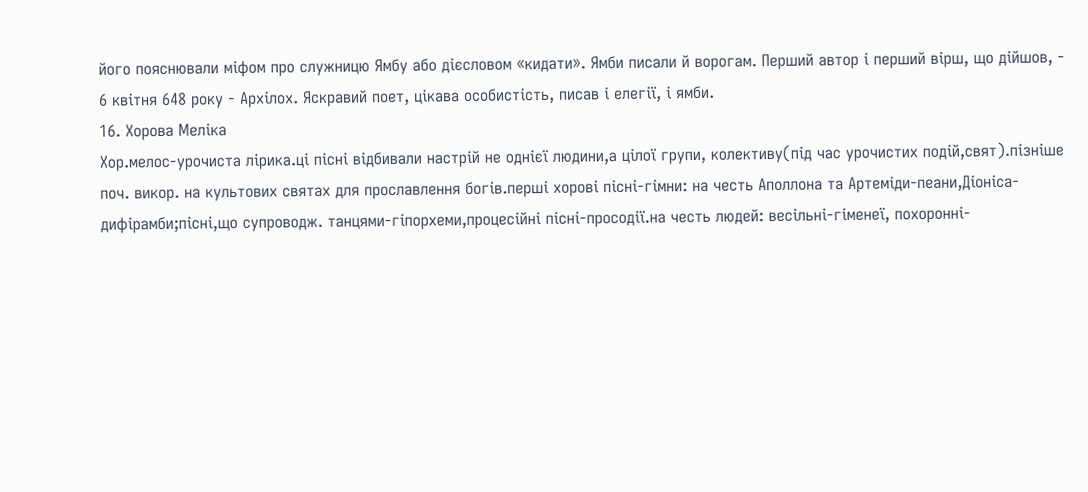його пояснювали міфом про служницю Ямбу або дієсловом «кидати». Ямби писали й ворогам. Перший автор і перший вірш, що дійшов, - 6 квітня 648 року - Архілох. Яскравий поет, цікава особистість, писав і елегії, і ямби.
16. Хорова Меліка
Хор.мелос-урочиста лірика.ці пісні відбивали настрій не однієї людини,а цілої групи, колективу(під час урочистих подій,свят).пізніше поч. викор. на культових святах для прославлення богів.перші хорові пісні-гімни: на честь Аполлона та Артеміди-пеани,Діоніса-дифірамби;пісні,що супроводж. танцями-гіпорхеми,процесійні пісні-просодії.на честь людей: весільні-гіменеї, похоронні-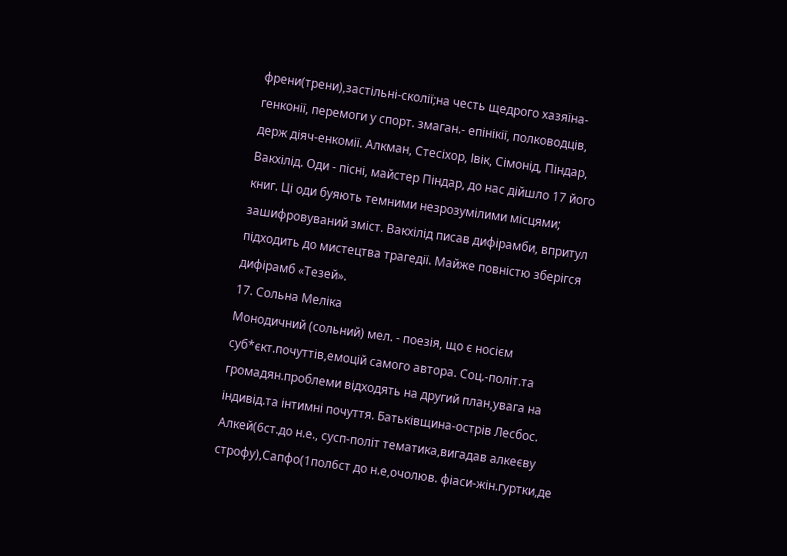френи(трени),застільні-сколії;на честь щедрого хазяїна-генконії, перемоги у спорт. змаган.- епінікії, полководців, держ діяч-енкомії. Алкман, Стесіхор, Івік, Сімонід, Піндар, Вакхілід. Оди - пісні, майстер Піндар, до нас дійшло 17 його книг. Ці оди буяють темними незрозумілими місцями; зашифровуваний зміст. Вакхілід писав дифірамби, впритул підходить до мистецтва трагедії. Майже повністю зберігся дифірамб «Тезей».
17. Сольна Меліка
Монодичний (сольний) мел. - поезія, що є носієм суб*єкт.почуттів,емоцій самого автора. Соц.-політ.та громадян.проблеми відходять на другий план,увага на індивід.та інтимні почуття. Батьківщина-острів Лесбос. Алкей(6ст.до н.е., сусп-політ тематика,вигадав алкеєву строфу),Сапфо(1пол6ст до н.е,очолюв. фіаси-жін.гуртки,де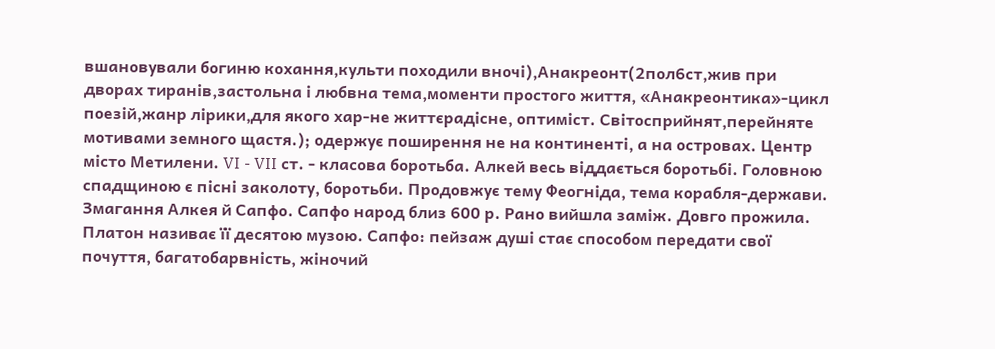вшановували богиню кохання,культи походили вночі),Анакреонт(2пол6ст,жив при дворах тиранів,застольна і любвна тема,моменти простого життя, «Анакреонтика»-цикл поезій,жанр лірики,для якого хар-не життєрадісне, оптиміст. Світосприйнят,перейняте мотивами земного щастя.); одержує поширення не на континенті, а на островах. Центр місто Метилени. VI - VII ст. - класова боротьба. Алкей весь віддається боротьбі. Головною спадщиною є пісні заколоту, боротьби. Продовжує тему Феогніда, тема корабля-держави. Змагання Алкея й Сапфо. Сапфо народ близ 600 р. Рано вийшла заміж. Довго прожила. Платон називає її десятою музою. Сапфо: пейзаж душі стає способом передати свої почуття, багатобарвність, жіночий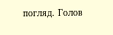погляд. Голов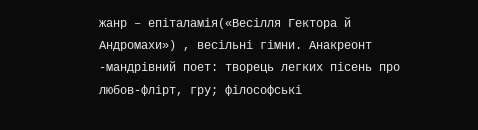жанр – епіталамія(«Весілля Гектора й Андромахи») , весільні гімни. Анакреонт -мандрівний поет: творець легких пісень про любов-флірт, гру; філософські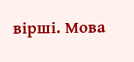вірші. Мова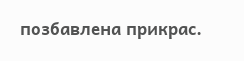позбавлена прикрас.